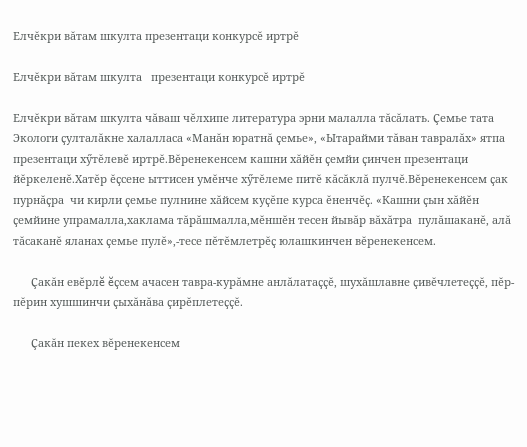Елчĕкри вăтам шкулта презентаци конкурсĕ иртрĕ

Елчĕкри вăтам шкулта   презентаци конкурсĕ иртрĕ

Елчĕкри вăтам шкулта чăваш чĕлхипе литература эрни малалла тăсăлать. Ҫемье тата Экологи ҫулталăкне халалласа «Манăн юратнă ҫемье», «Ытарайми тăван тавралăх» ятпа презентаци хӳтĕлевĕ иртрĕ.Вĕренекенсем кашни хăйĕн ҫемйи ҫинчен презентаци йĕркеленĕ.Хатĕр ĕҫсене ыттисен умĕнче хӳтĕлеме питĕ кăсăклă пулчĕ.Вĕренекенсем ҫак пурнăҫра  чи кирли ҫемье пулнине хăйсем куҫĕпе курса ĕненчĕҫ. «Кашни ҫын хăйĕн ҫемйине упрамалла,хаклама тăрăшмалла,мĕншĕн тесен йывăр вăхăтра  пулăшаканĕ, алă тăсаканĕ яланах ҫемье пулĕ»,-тесе пĕтĕмлетрĕҫ юлашкинчен вĕренекенсем.

      Ҫакăн евĕрлĕ ĕҫсем ачасен тавра-курăмне анлăлатаҫҫĕ, шухăшлавне ҫивĕчлетеҫҫĕ, пĕр-пĕрин хушшинчи ҫыхăнăва ҫирĕплетеҫҫĕ.

      Ҫакăн пекех вĕренекенсем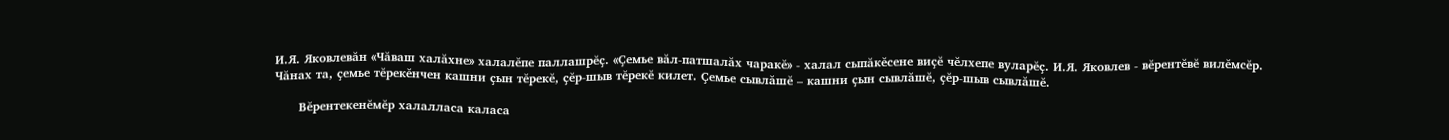И.Я. Яковлевăн «Чăваш халăхне» халалĕпе паллашрĕҫ. «Ҫемье вăл-патшалăх чаракĕ» - халал сыпăкĕсене виҫĕ чĕлхепе вуларĕҫ. И.Я. Яковлев - вĕрентĕвĕ вилĕмсĕр. Чăнах та, ҫемье тĕрекĕнчен кашни ҫын тĕрекĕ, ҫĕр-шыв тĕрекĕ килет. Ҫемье сывлăшĕ – кашни ҫын сывлăшĕ, ҫĕр-шыв сывлăшĕ.

      Вĕрентекенĕмĕр халалласа каласа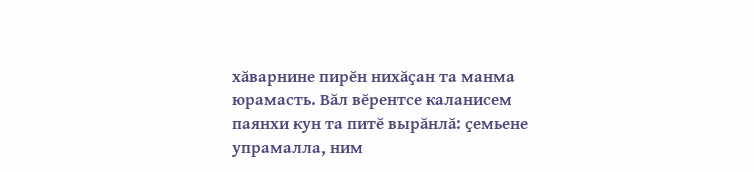хăварнине пирĕн нихăҫан та манма юрамасть. Вăл вĕрентсе каланисем паянхи кун та питĕ вырăнлă: ҫемьене упрамалла, ним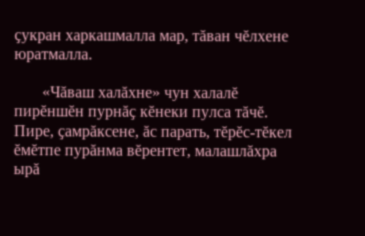ҫукран харкашмалла мар, тăван чĕлхене юратмалла.

       «Чăваш халăхне» чун халалĕ пирĕншĕн пурнăҫ кĕнеки пулса тăчĕ. Пире, ҫамрăксене, ăс парать, тĕрĕс-тĕкел ĕмĕтпе пурăнма вĕрентет, малашлăхра ырă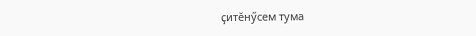ҫитĕнӳсем тума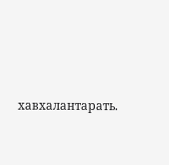хавхалантарать.